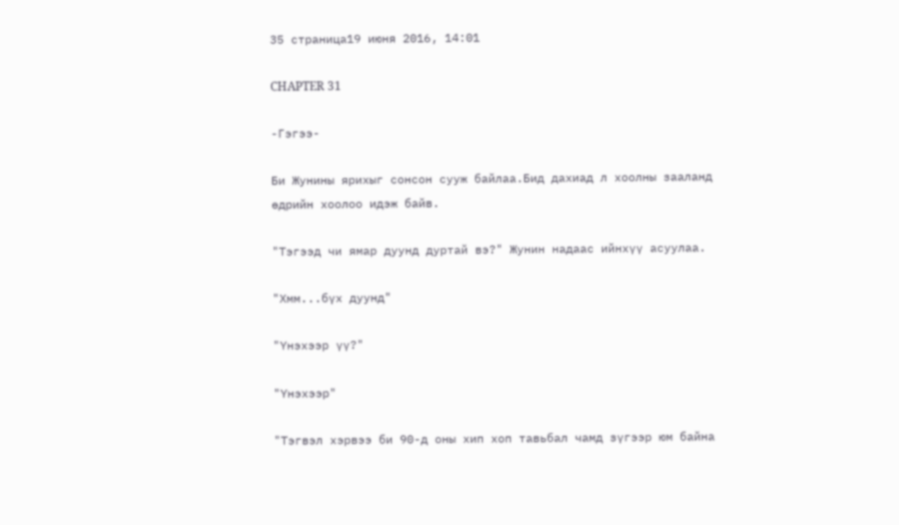35 страница19 июня 2016, 14:01

CHAPTER 31

-Гэгээ-

Би Жунины ярихыг сонсон сууж байлаа.Бид дахиад л хоолны зааланд өдрийн хоолоо идэж байв.

"Тэгээд чи ямар дуунд дуртай вэ?" Жунин надаас ийнхүү асуулаа.

"Хмм...бүх дуунд"

"Үнэхээр үү?"

"Үнэхээр"

"Тэгвэл хэрвээ би 90-д оны хип хоп тавьбал чамд зүгээр юм байна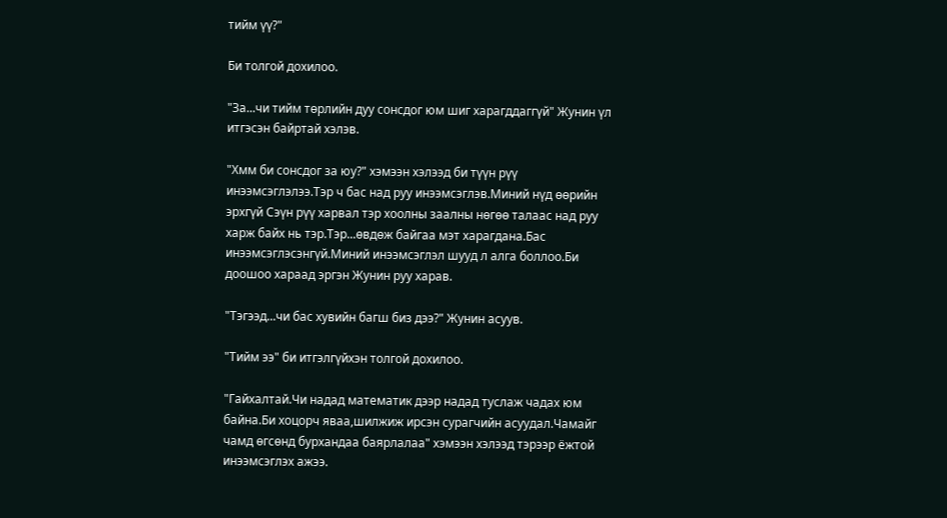тийм үү?"

Би толгой дохилоо.

"За...чи тийм төрлийн дуу сонсдог юм шиг харагддаггүй" Жунин үл итгэсэн байртай хэлэв.

"Хмм би сонсдог за юу?" хэмээн хэлээд би түүн рүү инээмсэглэлээ.Тэр ч бас над руу инээмсэглэв.Миний нүд өөрийн эрхгүй Сэүн рүү харвал тэр хоолны заалны нөгөө талаас над руу харж байх нь тэр.Тэр...өвдөж байгаа мэт харагдана.Бас инээмсэглэсэнгүй.Миний инээмсэглэл шууд л алга боллоо.Би доошоо хараад эргэн Жунин руу харав.

"Тэгээд...чи бас хувийн багш биз дээ?" Жунин асуув.

"Тийм ээ" би итгэлгүйхэн толгой дохилоо.

"Гайхалтай.Чи надад математик дээр надад туслаж чадах юм байна.Би хоцорч яваа,шилжиж ирсэн сурагчийн асуудал.Чамайг чамд өгсөнд бурхандаа баярлалаа" хэмээн хэлээд тэрээр ёжтой инээмсэглэх ажээ.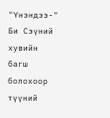"Үнэндээ-" Би Сэүний хувийн багш болохоор түүний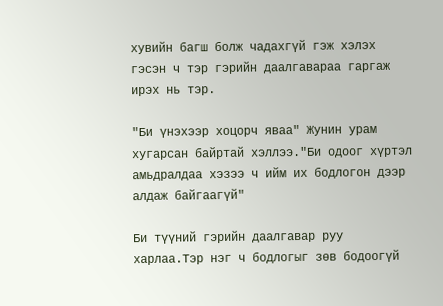хувийн багш болж чадахгүй гэж хэлэх гэсэн ч тэр гэрийн даалгавараа гаргаж ирэх нь тэр.

"Би үнэхээр хоцорч яваа" Жунин урам хугарсан байртай хэллээ."Би одоог хүртэл амьдралдаа хэзээ ч ийм их бодлогон дээр алдаж байгаагүй"

Би түүний гэрийн даалгавар руу харлаа.Тэр нэг ч бодлогыг зөв бодоогүй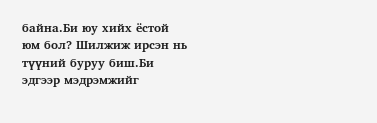байна.Би юу хийх ёстой юм бол? Шилжиж ирсэн нь түүний буруу биш.Би эдгээр мэдрэмжийг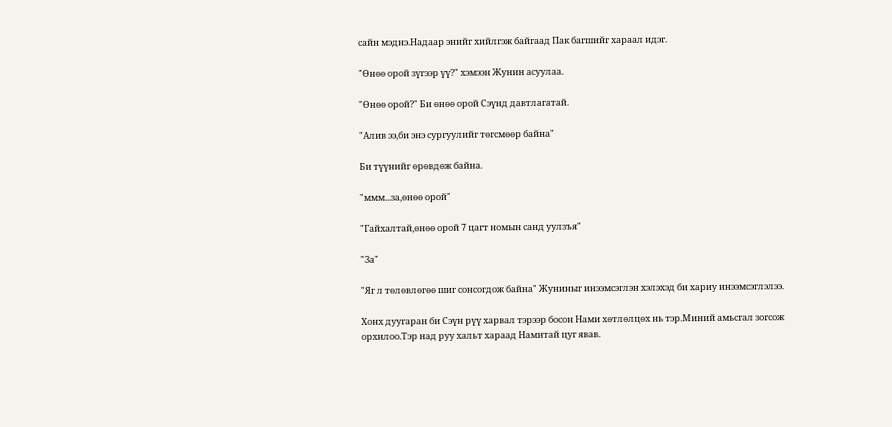сайн мэднэ.Надаар энийг хийлгэж байгаад Пак багшийг хараал идэг.

"Өнөө орой зүгээр үү?" хэмээн Жунин асуулаа.

"Өнөө орой?" Би өнөө орой Сэүнд давтлагатай.

"Алив ээ,би энэ сургуулийг төгсмөөр байна"

Би түүнийг өрөвдөж байна.

"ммм...за,өнөө орой"

"Гайхалтай,өнөө орой 7 цагт номын санд уулзъя"

"За"

"Яг л төлөвлөгөө шиг сонсогдож байна" Жуниныг инээмсэглэн хэлэхэд би хариу инээмсэглэлээ.

Хонх дуугаран би Сэүн рүү харвал тэрээр босон Нами хөтлөлцөх нь тэр.Миний амьсгал зогсож орхилоо.Тэр над руу хальт хараад Намитай цуг явав.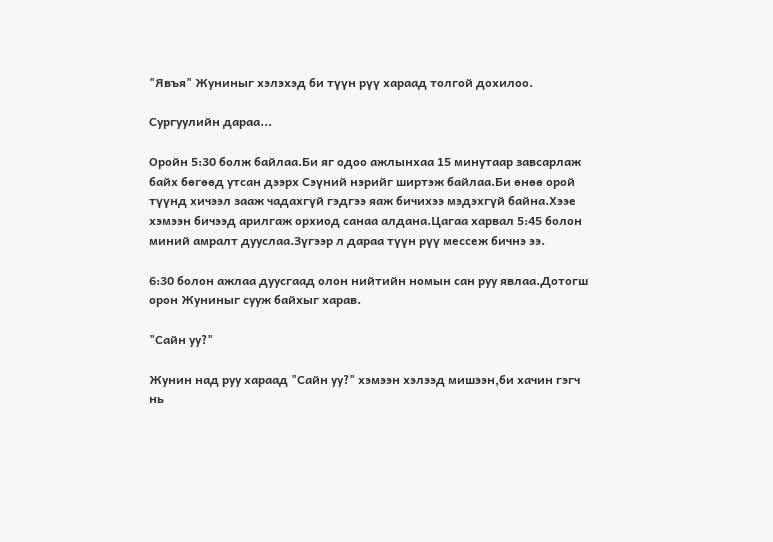"Явъя" Жуниныг хэлэхэд би түүн рүү хараад толгой дохилоо.

Сургуулийн дараа...

Оройн 5:30 болж байлаа.Би яг одоо ажлынхаа 15 минутаар завсарлаж байх бөгөөд утсан дээрх Сэүний нэрийг ширтэж байлаа.Би өнөө орой түүнд хичээл зааж чадахгүй гэдгээ яаж бичихээ мэдэхгүй байна.Хээе хэмээн бичээд арилгаж орхиод санаа алдана.Цагаа харвал 5:45 болон миний амралт дууслаа.Зүгээр л дараа түүн рүү мессеж бичнэ ээ.

6:30 болон ажлаа дуусгаад олон нийтийн номын сан руу явлаа.Дотогш орон Жуниныг сууж байхыг харав.

"Сайн уу?"

Жунин над руу хараад "Сайн уу?" хэмээн хэлээд мишээн,би хачин гэгч нь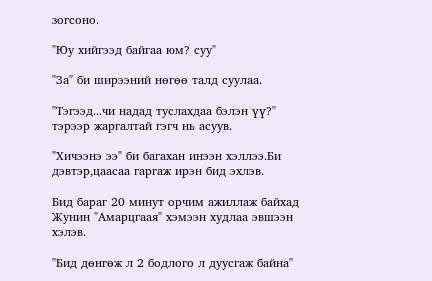зогсоно.

"Юу хийгээд байгаа юм? суу"

"За" би ширээний нөгөө талд суулаа.

"Тэгээд...чи надад туслахдаа бэлэн үү?" тэрээр жаргалтай гэгч нь асуув.

"Хичээнэ ээ" би багахан инээн хэллээ.Би дэвтэр,цаасаа гаргаж ирэн бид эхлэв.

Бид бараг 20 минут орчим ажиллаж байхад Жунин "Амарцгаая" хэмээн худлаа эвшээн хэлэв.

"Бид дөнгөж л 2 бодлого л дуусгаж байна"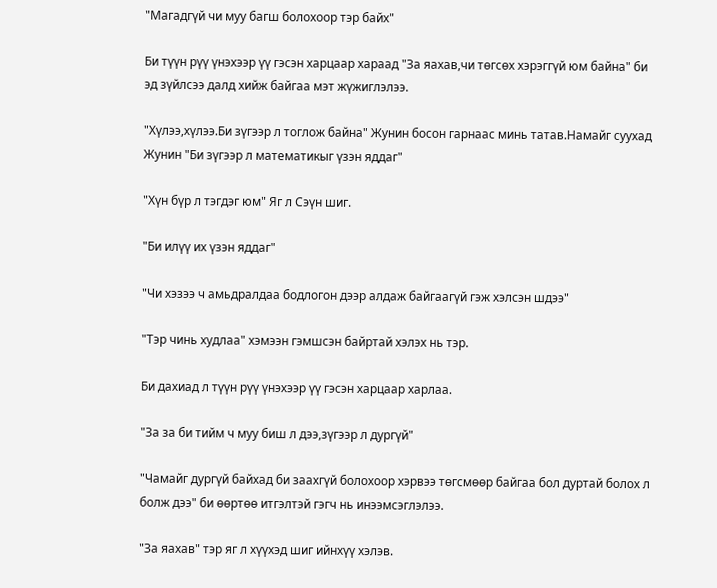"Магадгүй чи муу багш болохоор тэр байх"

Би түүн рүү үнэхээр үү гэсэн харцаар хараад "За яахав,чи төгсөх хэрэггүй юм байна" би эд зүйлсээ далд хийж байгаа мэт жүжиглэлээ.

"Хүлээ,хүлээ.Би зүгээр л тоглож байна" Жунин босон гарнаас минь татав.Намайг суухад Жунин "Би зүгээр л математикыг үзэн яддаг"

"Хүн бүр л тэгдэг юм" Яг л Сэүн шиг.

"Би илүү их үзэн яддаг"

"Чи хэзээ ч амьдралдаа бодлогон дээр алдаж байгаагүй гэж хэлсэн шдээ"

"Тэр чинь худлаа" хэмээн гэмшсэн байртай хэлэх нь тэр.

Би дахиад л түүн рүү үнэхээр үү гэсэн харцаар харлаа.

"За за би тийм ч муу биш л дээ,зүгээр л дургүй"

"Чамайг дургүй байхад би заахгүй болохоор хэрвээ төгсмөөр байгаа бол дуртай болох л болж дээ" би өөртөө итгэлтэй гэгч нь инээмсэглэлээ.

"За яахав" тэр яг л хүүхэд шиг ийнхүү хэлэв.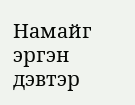Намайг эргэн дэвтэр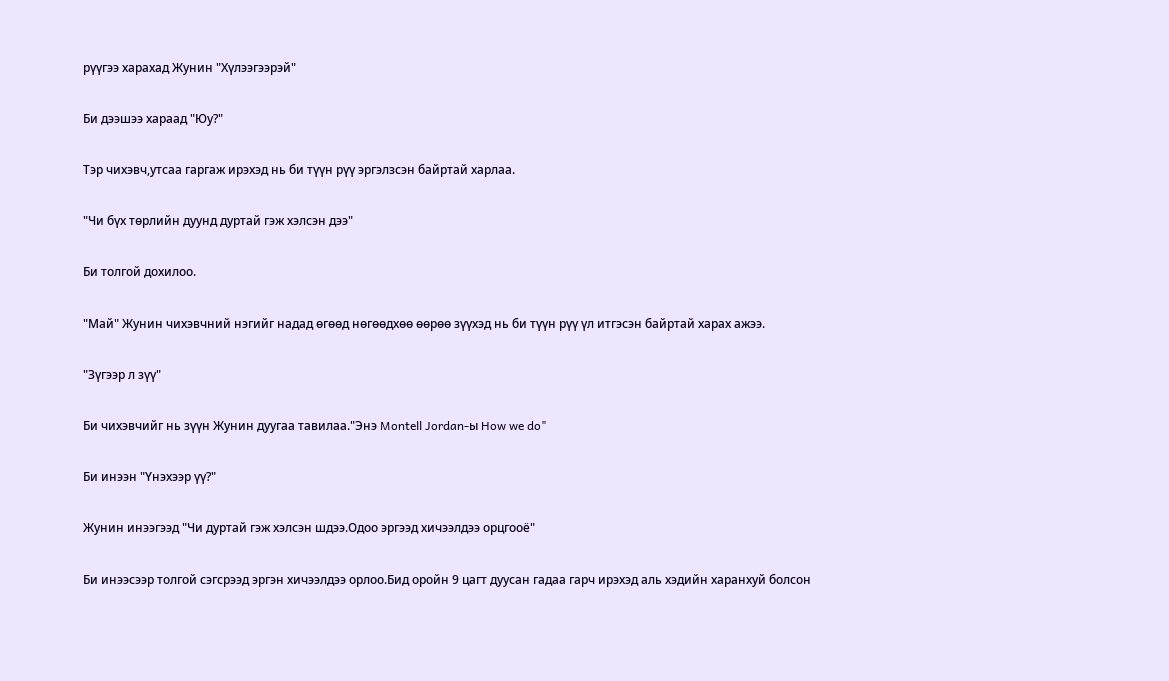рүүгээ харахад Жунин "Хүлээгээрэй"

Би дээшээ хараад "Юу?"

Тэр чихэвч,утсаа гаргаж ирэхэд нь би түүн рүү эргэлзсэн байртай харлаа.

"Чи бүх төрлийн дуунд дуртай гэж хэлсэн дээ"

Би толгой дохилоо.

"Май" Жунин чихэвчний нэгийг надад өгөөд нөгөөдхөө өөрөө зүүхэд нь би түүн рүү үл итгэсэн байртай харах ажээ.

"Зүгээр л зүү"

Би чихэвчийг нь зүүн Жунин дуугаа тавилаа."Энэ Montell Jordan-ы How we do"

Би инээн "Үнэхээр үү?"

Жунин инээгээд "Чи дуртай гэж хэлсэн шдээ.Одоо эргээд хичээлдээ орцгооё"

Би инээсээр толгой сэгсрээд эргэн хичээлдээ орлоо.Бид оройн 9 цагт дуусан гадаа гарч ирэхэд аль хэдийн харанхуй болсон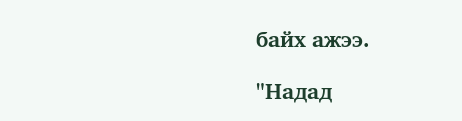байх ажээ.

"Надад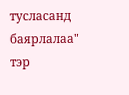тусласанд баярлалаа" тэр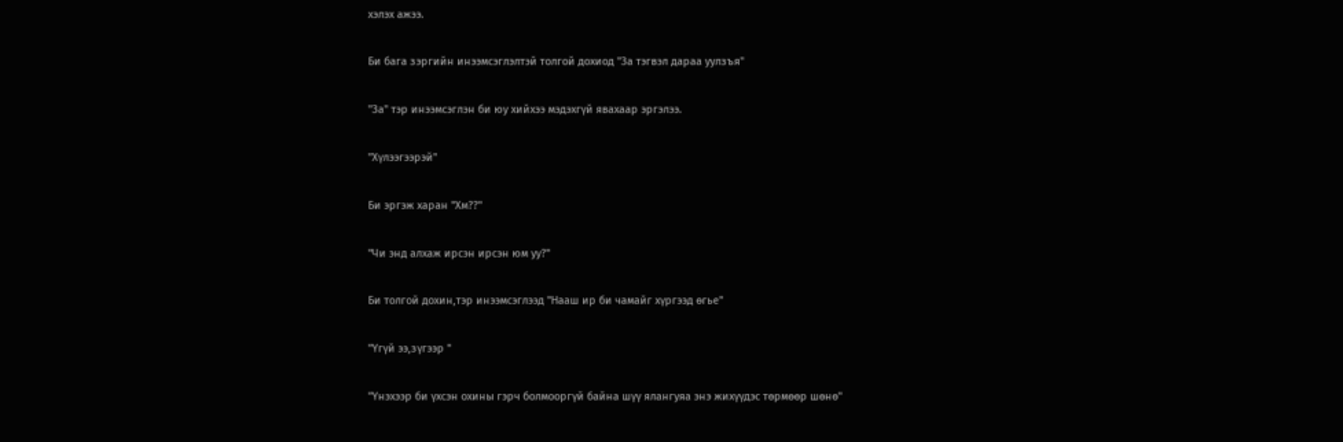хэлэх ажээ.

Би бага зэргийн инээмсэглэлтэй толгой дохиод "За тэгвэл дараа уулзъя"

"За" тэр инээмсэглэн би юу хийхээ мэдэхгүй явахаар эргэлээ.

"Хүлээгээрэй"

Би эргэж харан "Хм??"

"Чи энд алхаж ирсэн ирсэн юм уу?"

Би толгой дохин,тэр инээмсэглээд "Нааш ир би чамайг хүргээд өгье"

"Үгүй ээ,зүгээр "

"Үнэхээр би үхсэн охины гэрч болмооргүй байна шүү ялангуяа энэ жихүүдэс төрмөөр шөнө"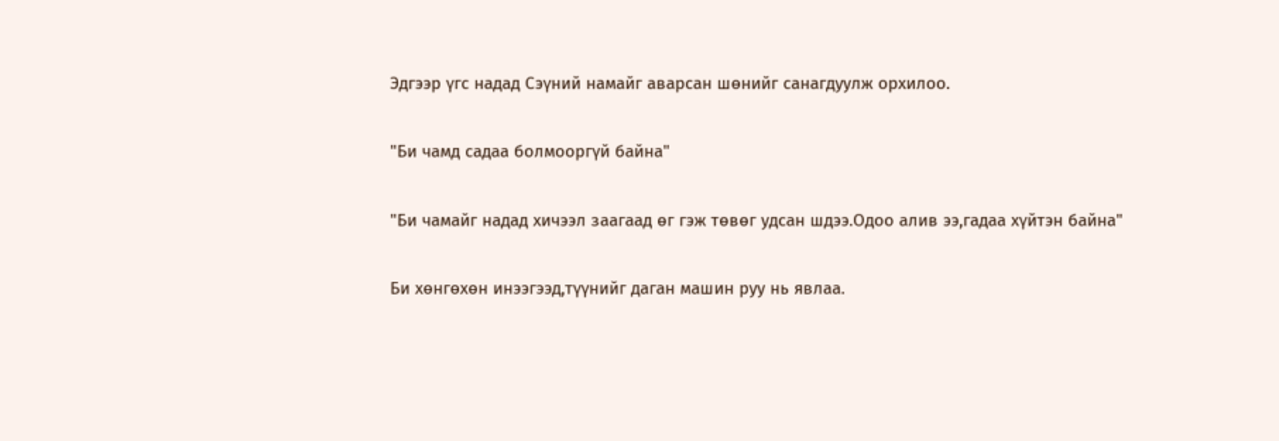Эдгээр үгс надад Сэүний намайг аварсан шөнийг санагдуулж орхилоо.

"Би чамд садаа болмооргүй байна"

"Би чамайг надад хичээл заагаад өг гэж төвөг удсан шдээ.Одоо алив ээ,гадаа хүйтэн байна"

Би хөнгөхөн инээгээд,түүнийг даган машин руу нь явлаа.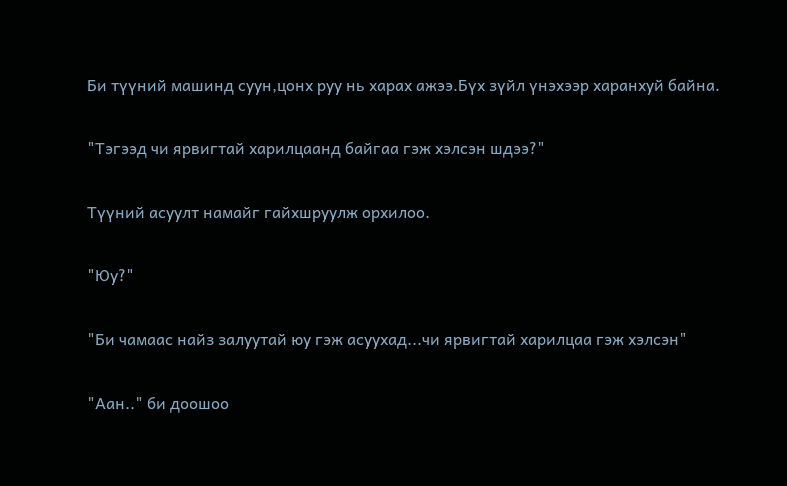Би түүний машинд суун,цонх руу нь харах ажээ.Бүх зүйл үнэхээр харанхуй байна.

"Тэгээд чи ярвигтай харилцаанд байгаа гэж хэлсэн шдээ?"

Түүний асуулт намайг гайхшруулж орхилоо.

"Юу?"

"Би чамаас найз залуутай юу гэж асуухад...чи ярвигтай харилцаа гэж хэлсэн"

"Аан.." би доошоо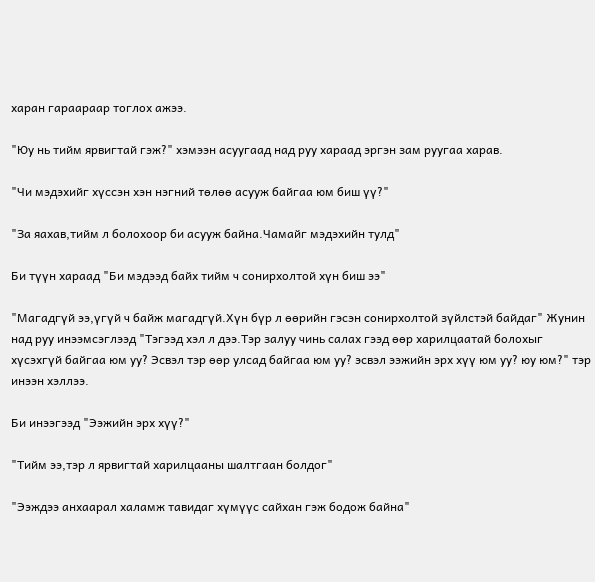харан гараараар тоглох ажээ.

"Юу нь тийм ярвигтай гэж?" хэмээн асуугаад над руу хараад эргэн зам руугаа харав.

"Чи мэдэхийг хүссэн хэн нэгний төлөө асууж байгаа юм биш үү?"

"За яахав,тийм л болохоор би асууж байна.Чамайг мэдэхийн тулд"

Би түүн хараад "Би мэдээд байх тийм ч сонирхолтой хүн биш ээ"

"Магадгүй ээ,үгүй ч байж магадгүй.Хүн бүр л өөрийн гэсэн сонирхолтой зүйлстэй байдаг" Жунин над руу инээмсэглээд "Тэгээд хэл л дээ.Тэр залуу чинь салах гээд өөр харилцаатай болохыг хүсэхгүй байгаа юм уу? Эсвэл тэр өөр улсад байгаа юм уу? эсвэл ээжийн эрх хүү юм уу? юу юм?" тэр инээн хэллээ.

Би инээгээд "Ээжийн эрх хүү?"

"Тийм ээ,тэр л ярвигтай харилцааны шалтгаан болдог"

"Ээждээ анхаарал халамж тавидаг хүмүүс сайхан гэж бодож байна"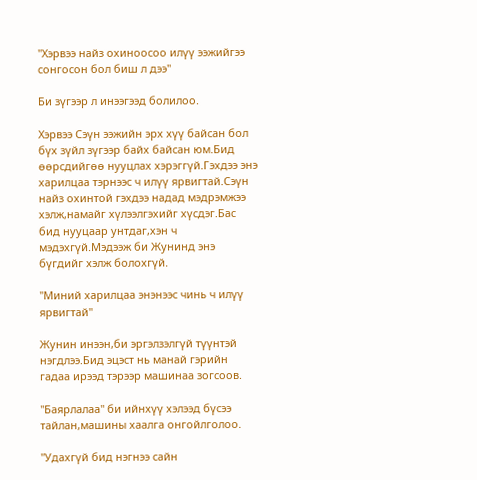"Хэрвээ найз охиноосоо илүү ээжийгээ сонгосон бол биш л дээ"

Би зүгээр л инээгээд болилоо.

Хэрвээ Сэүн ээжийн эрх хүү байсан бол бүх зүйл зүгээр байх байсан юм.Бид өөрсдийгөө нууцлах хэрэггүй.Гэхдээ энэ харилцаа тэрнээс ч илүү ярвигтай.Сэүн найз охинтой гэхдээ надад мэдрэмжээ хэлж,намайг хүлээлгэхийг хүсдэг.Бас бид нууцаар унтдаг,хэн ч мэдэхгүй.Мэдээж би Жунинд энэ бүгдийг хэлж болохгүй.

"Миний харилцаа энэнээс чинь ч илүү ярвигтай"

Жунин инээн,би эргэлзэлгүй түүнтэй нэгдлээ.Бид эцэст нь манай гэрийн гадаа ирээд тэрээр машинаа зогсоов.

"Баярлалаа" би ийнхүү хэлээд бүсээ тайлан,машины хаалга онгойлголоо.

"Удахгүй бид нэгнээ сайн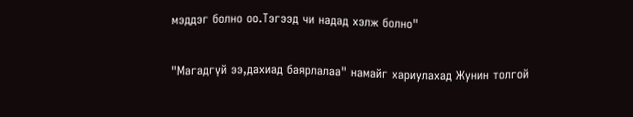мэддэг болно оо.Тэгээд чи надад хэлж болно"

"Магадгүй ээ,дахиад баярлалаа" намайг хариулахад Жунин толгой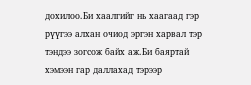дохилоо.Би хаалгийг нь хаагаад гэр рүүгээ алхан очиод эргэн харвал тэр тэндээ зогсож байх аж.Би баяртай хэмээн гар даллахад тэрээр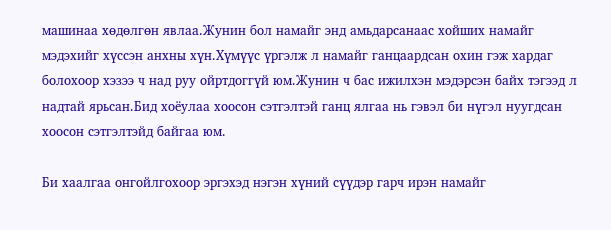машинаа хөдөлгөн явлаа.Жунин бол намайг энд амьдарсанаас хойших намайг мэдэхийг хүссэн анхны хүн.Хүмүүс үргэлж л намайг ганцаардсан охин гэж хардаг болохоор хэзээ ч над руу ойртдоггүй юм.Жунин ч бас ижилхэн мэдэрсэн байх тэгээд л надтай ярьсан.Бид хоёулаа хоосон сэтгэлтэй ганц ялгаа нь гэвэл би нүгэл нуугдсан хоосон сэтгэлтэйд байгаа юм.

Би хаалгаа онгойлгохоор эргэхэд нэгэн хүний сүүдэр гарч ирэн намайг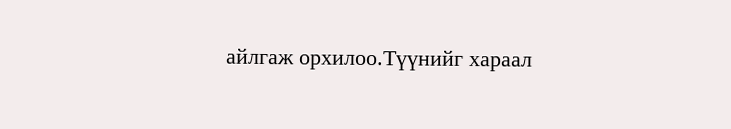айлгаж орхилоо.Түүнийг хараал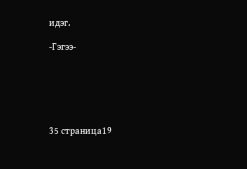идэг.

-Гэгээ-






35 страница19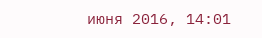июня 2016, 14:01